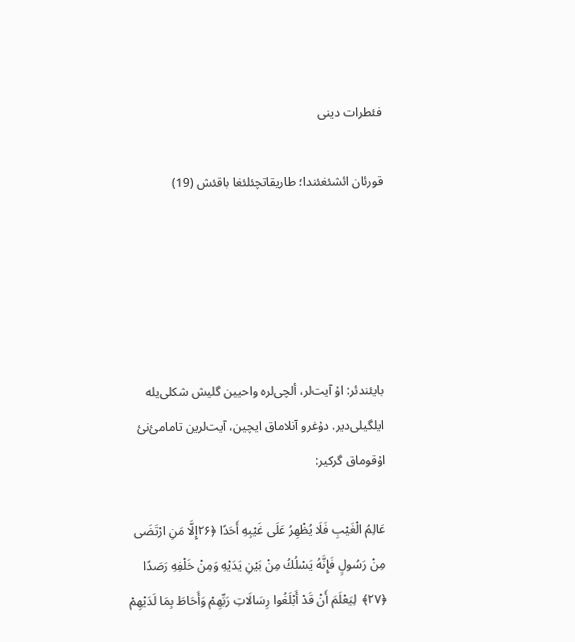فئطرات دینی

قورئان ائشئغئندا؛ طاریقاتچئلئغا باقئش (19)





بایئندئر: اۇ آیت‌لر، ألچی‌لرە واحیین گلیش شکلی‌یلە ایلگیلی‌دیر. دۇغرو آنلاماق ایچین، آیت‌لرین تامامئ‌نئ اۇقوماق گرکیر:

عَالِمُ الْغَيْبِ فَلَا يُظْهِرُ عَلَى غَيْبِهِ أَحَدًا ﴿۲۶إِلَّا مَنِ ارْتَضَى مِنْ رَسُولٍ فَإِنَّهُ يَسْلُكُ مِنْ بَيْنِ يَدَيْهِ وَمِنْ خَلْفِهِ رَصَدًا ﴿۲۷﴾  لِيَعْلَمَ أَنْ قَدْ أَبْلَغُوا رِسَالَاتِ رَبِّهِمْ وَأَحَاطَ بِمَا لَدَيْهِمْ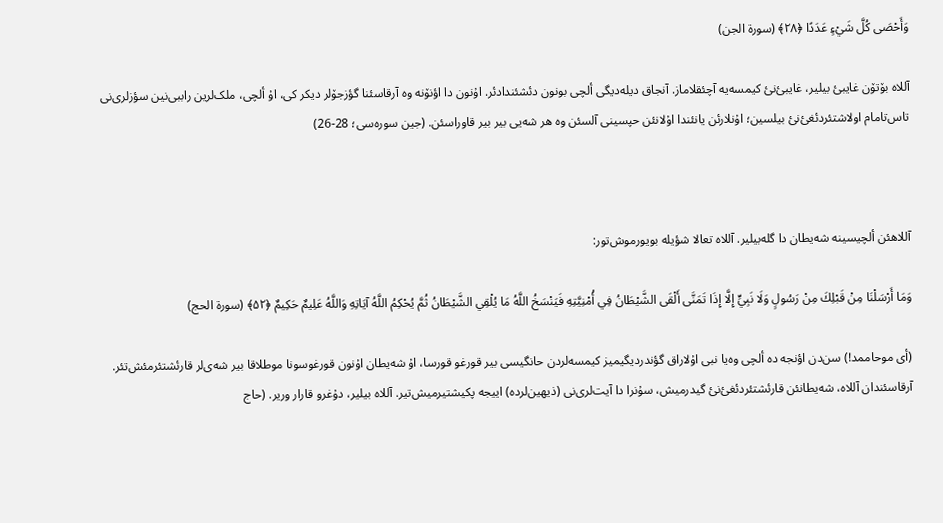وَأَحْصَى كُلَّ شَيْءٍ عَدَدًا ﴿۲۸﴾ (سورة الجن)

آللاە بۆتۆن غایبئ بیلیر، غایبئ‌نئ کیمسەیە آچئقلاماز. آنجاق دیلەدیگی ألچی بونون دئشئندادئر. اۇنون دا اؤنۆنە وە آرقاسئنا گؤزجۆلر دیکر کی، اۇ ألچی، ملک‌لرین راببی‌نین سؤزلری‌نی تاس‌تامام اولاشتئردئغئ‌نئ بیلسین؛ اۇنلارئن یانئندا اۇلانئن حپسینی آلسئن وە هر شەیی بیر بیر قاوراسئن. (جین سورەسی؛ 28-26)



آللاهئن ألچیسینە شەیطان دا گلەبیلیر. آللاە تعالا شؤیلە بویورموش‌تور:

وَمَا أَرْسَلْنَا مِنْ قَبْلِكَ مِنْ رَسُولٍ وَلَا نَبِيٍّ إِلَّا إِذَا تَمَنَّى أَلْقَى الشَّيْطَانُ فِي أُمْنِيَّتِهِ فَيَنْسَخُ اللَّهُ مَا يُلْقِي الشَّيْطَانُ ثُمَّ يُحْكِمُ اللَّهُ آيَاتِهِ وَاللَّهُ عَلِيمٌ حَكِيمٌ ﴿۵۲﴾ (سورة الحج)

(أی موحاممد!) سن‌دن اؤنجە دە ألچی وەیا نبی اۇلاراق گؤندردیگیمیز کیمسەلردن حانگیسی بیر قورغو قورسا، اۇ شەیطان اۇنون قورغوسونا موطلاقا بیر شەی‌لر قارئشتئرمئش‌تئر. آرقاسئندان آللاە، شەیطانئن قارئشتئردئغئ‌نئ گیدرمیش، سۇنرا دا آیت‌لری‌نی (ذیهین‌لردە) اییجە پکیشتیرمیش‌تیر. آللاە بیلیر، دۇغرو قارار وریر. (حاج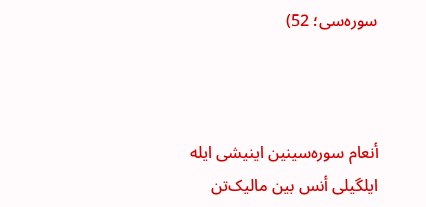سورەسی؛ 52)



أنعام سورەسینین اینیشی ایلە ایلگیلی أنس بین مالیک‌تن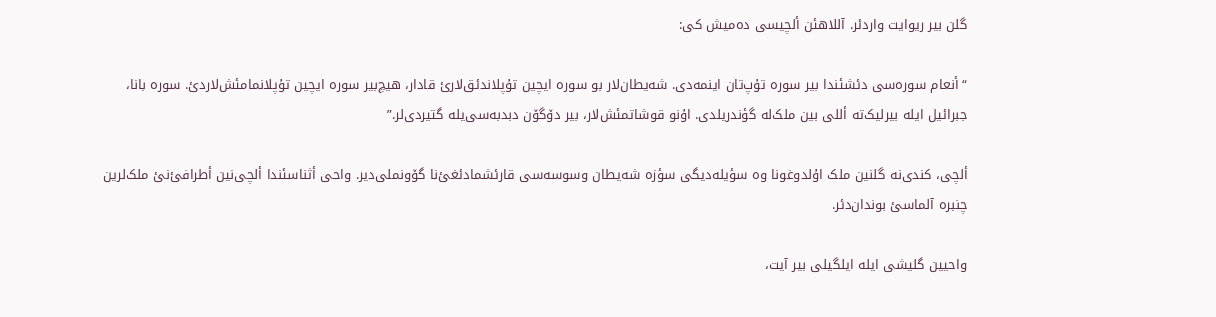گلن بیر ریوایت واردئر. آللاهئن ألچیسی دەمیش کی:

“أنعام سورەسی دئشئندا بیر سورە تۇپ‌تان اینمەدی. شەیطان‌لار بو سورە ایچین تۇپلاندئق‌لارئ قادار، هیچ‌بیر سورە ایچین تۇپلانمامئش‌لاردئ. سورە بانا، جبرائیل ایلە بیرلیک‌تە أللی بین ملک‌لە گؤندریلدی. اۇنو قوشاتمئش‌لار، بیر دۆگۆن دبدبەسی‌یلە گتیردی‌لر.”

ألچی، کندی‌نە گلنین ملک اۇلدوغونا وە سؤیلەدیگی سؤزە شەیطان وسوسەسی قارئشمادئغئ‌نا گۆونملی‌دیر. واحی أثناسئندا ألچی‌نین أطرافئ‌نئ ملک‌لرین چنبرە آلماسئ بوندان‌دئر.

واحیین گلیشی ایلە ایلگیلی بیر آیت،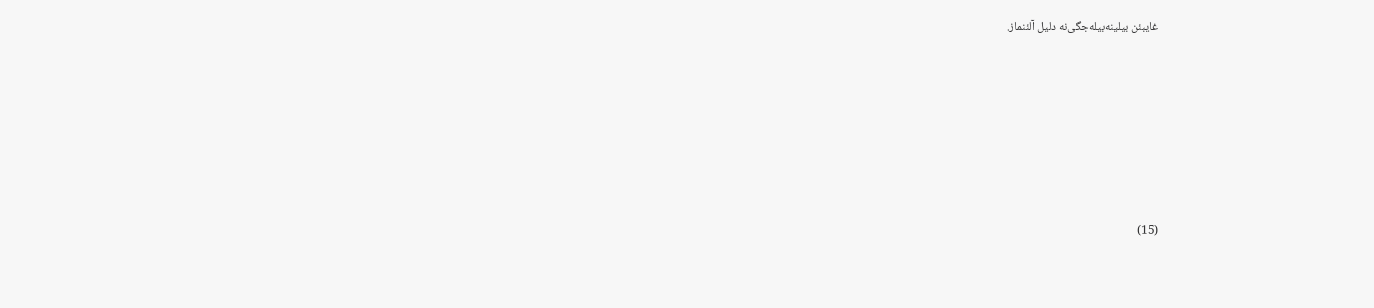غایبئن بیلینەبیلەجگی‌نە دلیل آلئنماز.







(15)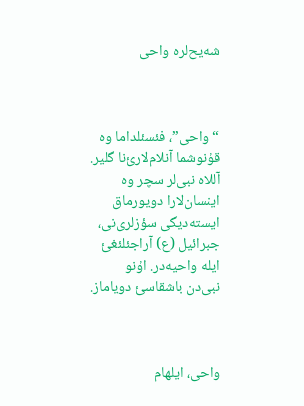شەیح‌لرە واحی



“واحی”، فئسئلداما وە قۇنوشما آنلام‌لارئ‌نا گلیر. آللاە نبی‌لر سچر وە اینسان‌لارا دویورماق ایستەدیگی سؤزلری‌نی، جبرائیل (ع) آراجئلئغئ ایلە واحیەدر. اۇنو نبی‌دن باشقاسئ دویاماز.



واحی، ایلهام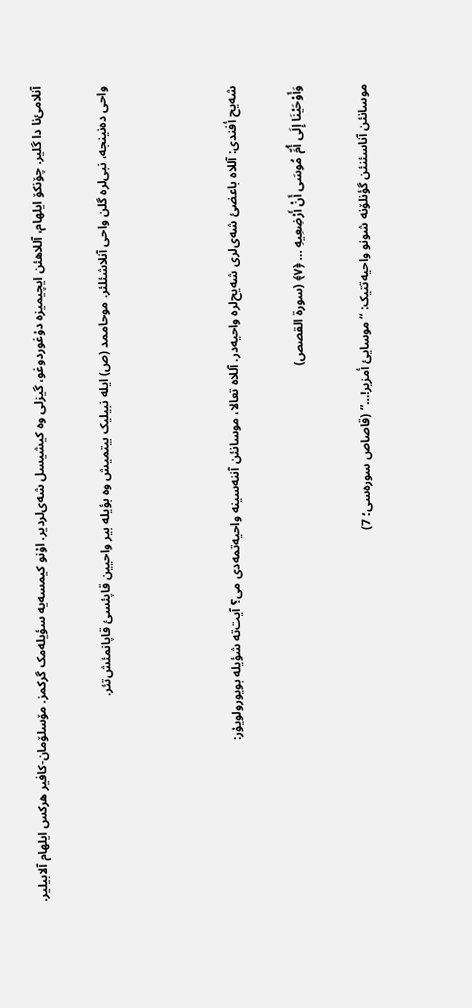آنلامئ‌نا دا گلیر. چۆنکۆ ایلهام، آللاهئن ایچیمیزە دۇغوردوغو، گیزلی وە کیشیسل شەی‌لردیر. اۇنو کیمسەیە سؤیلەمک گرکمز. مۆسلۆمان-کافیر هرکس ایلهام آلابیلیر.

واحی دەنینجە، نبی‌لرە گلن واحی آنلاشئلئر. موحاممد (ص) ایلە نبیلیک بیتمیش وە بؤیلە بیر واحیین قاپئسئ قاپانمئش‌تئر.



شەیح أفندی: آللاە باعضئ شەی‌لری شەیح‌لرە واحیەدر. آللاە تعالا، موسانئن آننەسینە واحیەتمەدی می؟ آیت‌تە شؤیلە بویورولویۇر:

وَأَوْحَيْنَا إِلَى أُمِّ مُوسَى أَنْ أَرْضِعِيهِ … ﴿۷﴾ (سورة القصص)

موسانئن آناسئنئن گؤنلۆنە شونو واحیەتتیک: “موسایئ أمزیر!…” (قاصاص سورەسی؛ 7)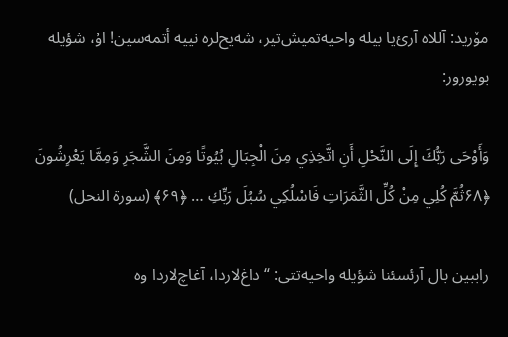مۆرید: آللاە آرئ‌یا بیلە واحیەتمیش‌تیر، شەیح‌لرە نییە أتمەسین! اۇ، شؤیلە بویورور:

وَأَوْحَى رَبُّكَ إِلَى النَّحْلِ أَنِ اتَّخِذِي مِنَ الْجِبَالِ بُيُوتًا وَمِنَ الشَّجَرِ وَمِمَّا يَعْرِشُونَ ﴿۶۸ثُمَّ كُلِي مِنْ كُلِّ الثَّمَرَاتِ فَاسْلُكِي سُبُلَ رَبِّكِ … ﴿۶۹﴾ (سورة النحل)

راببین بال آرئسئنا شؤیلە واحیەتتی: “داغ‌لاردا، آغاچ‌لاردا وە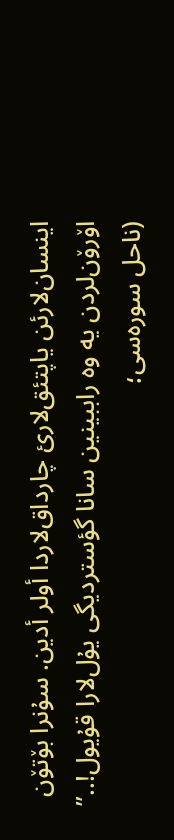اینسان‌لارئن یاپتئق‌لارئ چارداق‌لاردا أولر أدین. سۇنرا بۆتۆن اۆرۆن‌لردن یە وە راببینین سانا گؤستردیگی یۇل‌لارا قۇیول!..” (ناحل سورەسی؛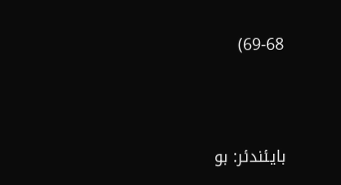69-68)



بایئندئر: بو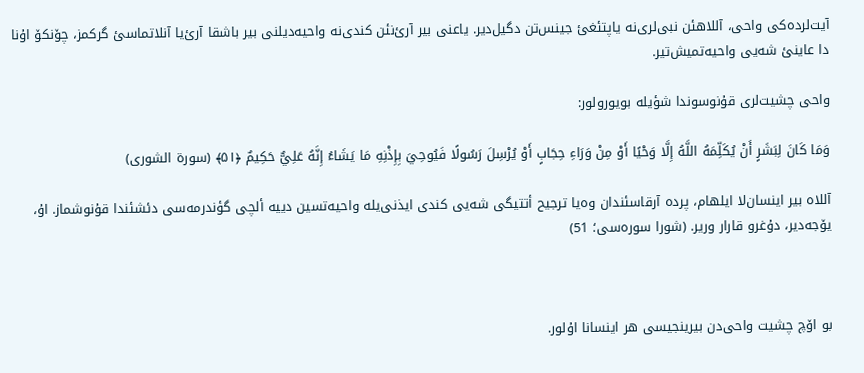آیت‌لردەکی واحی، آللاهئن نبی‌لری‌نە یاپتئغئ جینس‌تن دگیل‌دیر. یاعنی بیر آرئ‌نئن کندی‌نە واحیەدیلنی بیر باشقا آرئ‌یا آنلاتماسئ گرکمز، چۆنکۆ اۇنا دا عاینئ شەیی واحیەتمیش‌تیر.

واحی چشیت‌لری قۇنوسوندا شؤیلە بویورولور:

وَمَا كَانَ لِبَشَرٍ أَنْ يُكَلِّمَهُ اللَّهُ إِلَّا وَحْيًا أَوْ مِنْ وَرَاءِ حِجَابٍ أَوْ يُرْسِلَ رَسُولًا فَيُوحِيَ بِإِذْنِهِ مَا يَشَاءُ إِنَّهُ عَلِيٌّ حَكِيمٌ ﴿۵۱﴾ (سورة الشوری)

آللاە بیر اینسان‌لا ایلهام، پردە آرقاسئندان وەیا ترجیح أتتیگی شەیی کندی ایذنی‌یلە واحیەتسین دییە ألچی گؤندرمەسی دئشئندا قۇنوشماز. اۇ، یۆجەدیر، دۇغرو قارار وریر. (شورا سورەسی؛ 51)



بو اۆچ چشیت واحی‌دن بیرینجیسی هر اینسانا اۇلور.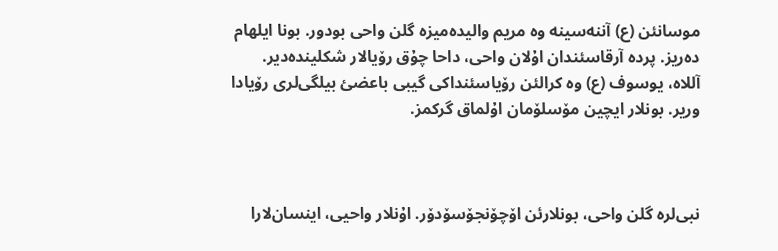موسانئن (ع) آننەسینە وە مریم والیدەمیزە گلن واحی بودور. بونا ایلهام دەریز. پردە آرقاسئندان اۇلان واحی، داحا چۇق رۆیالار شکلیندەدیر. آللاە، یوسوف (ع) وە کرالئن رۆیاسئنداکی گیبی باعضئ بیلگی‌لری رۆیادا وریر. بونلار ایچین مۆسلۆمان اۇلماق گرکمز.



نبی‌لرە گلن واحی، بونلارئن اۆچۆنجۆسۆدۆر. اۇنلار واحیی، اینسان‌لارا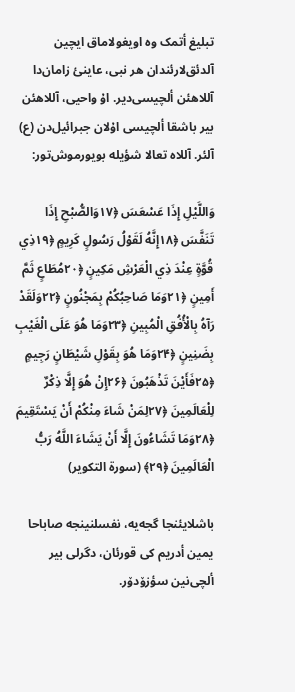تبلیغ أتمک وە اویغولاماق ایچین آلدئق‌لارئندان هر نبی، عاینئ زامان‌دا آللاهئن ألچیسی‌دیر. اۇ واحیی، آللاهئن بیر باشقا ألچیسی اۇلان جبرائیل‌دن (ع) آلئر. آللاە تعالا شؤیلە بویورموش‌تور:

وَاللَّيْلِ إِذَا عَسْعَسَ ﴿۱۷وَالصُّبْحِ إِذَا تَنَفَّسَ ﴿۱۸إِنَّهُ لَقَوْلُ رَسُولٍ كَرِيمٍ ﴿۱۹ذِي قُوَّةٍ عِنْدَ ذِي الْعَرْشِ مَكِينٍ ﴿۲۰مُطَاعٍ ثَمَّ أَمِينٍ ﴿۲۱وَمَا صَاحِبُكُمْ بِمَجْنُونٍ ﴿۲۲وَلَقَدْ رَآهُ بِالْأُفُقِ الْمُبِينِ ﴿۲۳وَمَا هُوَ عَلَى الْغَيْبِ بِضَنِينٍ ﴿۲۴وَمَا هُوَ بِقَوْلِ شَيْطَانٍ رَجِيمٍ ﴿۲۵فَأَيْنَ تَذْهَبُونَ ﴿۲۶إِنْ هُوَ إِلَّا ذِكْرٌ لِلْعَالَمِينَ ﴿۲۷لِمَنْ شَاءَ مِنْكُمْ أَنْ يَسْتَقِيمَ ﴿۲۸وَمَا تَشَاءُونَ إِلَّا أَنْ يَشَاءَ اللَّهُ رَبُّ الْعَالَمِينَ ﴿۲۹﴾ (سورة التکویر)

باشلایئنجا گجەیە، نفسلنینجە صاباحا یمین أدریم کی قورئان، دگرلی بیر ألچی‌نین سؤزۆدۆر.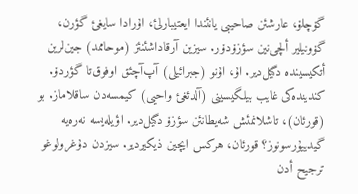گۆچلۆ، عارشئن صاحیبی یانئندا ایعتیبارلئ، اۇرادا سایغئ گؤرن، گۆونیلیر ألچی‌نین سؤزۆدۆر. سیزین آرقاداشئنئز (موحاممد) جین‌لرین أتکیسیندە دگیل‌دیر. اۇ، اۇنو (جبرائیلی) آپ‌آچئق اوفوق‌تا گؤردۆ. کندیندەکی غایب بیلگیسینی (آلدئغئ واحیی) کیمسەدن ساقلاماز. بو (قورئان)، تاشلانمئش شەیطانئن سؤزۆ دگیل‌دیر. اؤیلەیسە نەرەیە گیدییۇرسونوز؟ قورئان، هرکس ایچین ذیکیردیر. سیزدن دۇغرولوغو ترجیح أدن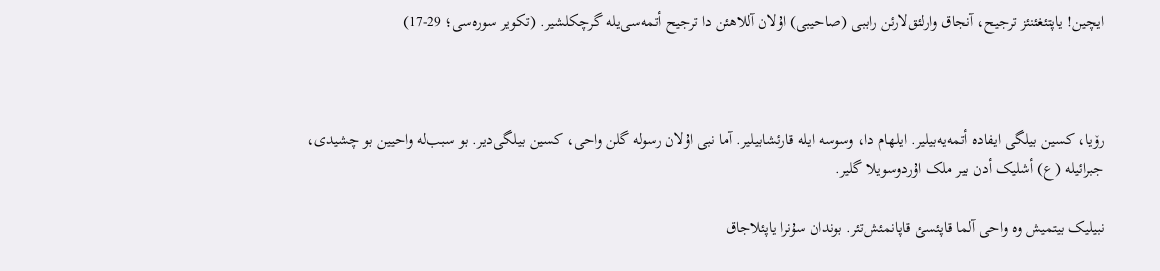ایچین! یاپتئغئنئز ترجیح، آنجاق وارلئق‌لارئن راببی (صاحیبی) اۇلان آللاهئن دا ترجیح أتمەسی‌یلە گرچکلشیر. (تکویر سورەسی؛ 29-17)



رۆیا، کسین بیلگی ایفادە أتمەیەبیلیر. ایلهام دا، وسوسە ایلە قارئشابیلیر. آما نبی اۇلان رسولە گلن واحی، کسین بیلگی‌دیر. بو سبب‌لە واحیین بو چشیدی، جبرائیلە (ع) أشلیک أدن بیر ملک اۇردوسویلا گلیر.

نبیلیک بیتمیش وە واحی آلما قاپئسئ قاپانمئش‌تئر. بوندان سۇنرا یاپئلاجاق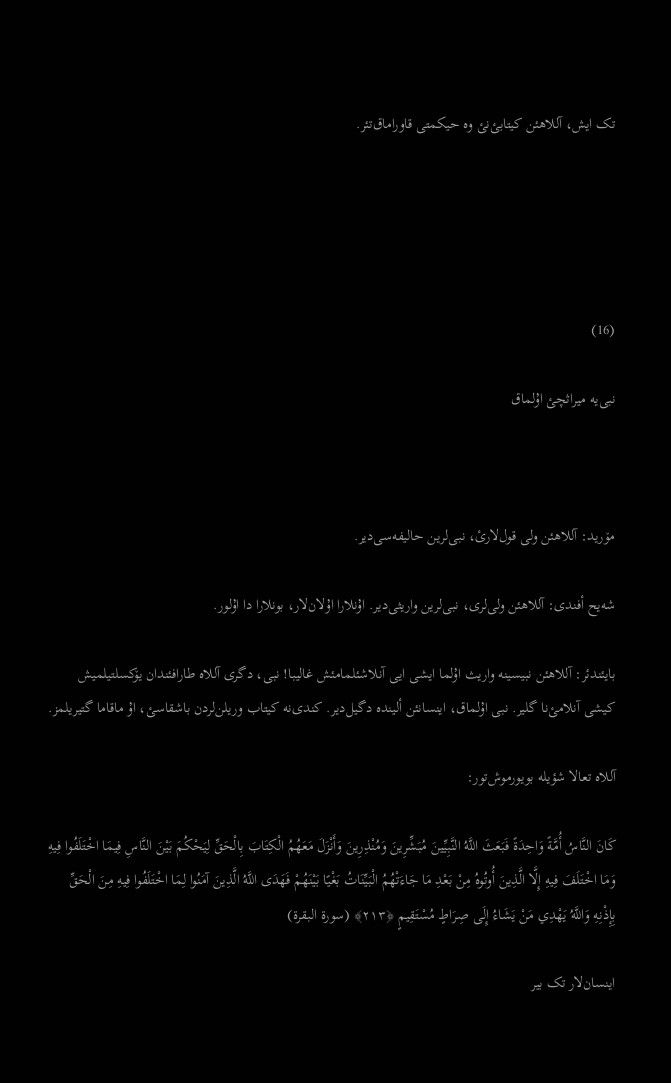تک ایش، آللاهئن کیتابئ‌نئ وە حیکمتی قاوراماق‌تئر.





(16)

نبی‌یە میراثچئ اۇلماق



مۆرید: آللاهئن ولی قول‌لارئ، نبی‌لرین حالیفەسی‌دیر.

شەیح أفندی: آللاهئن ولی‌لری، نبی‌لرین واریثی‌دیر. اۇنلارا اۇلان‌لار، بونلارا دا اۇلور.

بایئندئر: آللاهئن نبیسینە واریث اۇلما ایشی ایی آنلاشئلمامئش غالیبا! نبی، دگری آللاە طارافئندان یۆکسلتیلمیش کیشی آنلامئ‌نا گلیر. نبی اۇلماق، اینسانئن ألیندە دگیل‌دیر. کندی‌نە کیتاب وریلن‌لردن باشقاسئ، اۇ ماقاما گتیریلمز.

آللاە تعالا شؤیلە بویورموش‌تور:

كَانَ النَّاسُ أُمَّةً وَاحِدَةً فَبَعَثَ اللَّهُ النَّبِيِّينَ مُبَشِّرِينَ وَمُنْذِرِينَ وَأَنْزَلَ مَعَهُمُ الْكِتَابَ بِالْحَقِّ لِيَحْكُمَ بَيْنَ النَّاسِ فِيمَا اخْتَلَفُوا فِيهِ وَمَا اخْتَلَفَ فِيهِ إِلَّا الَّذِينَ أُوتُوهُ مِنْ بَعْدِ مَا جَاءَتْهُمُ الْبَيِّنَاتُ بَغْيًا بَيْنَهُمْ فَهَدَى اللَّهُ الَّذِينَ آمَنُوا لِمَا اخْتَلَفُوا فِيهِ مِنَ الْحَقِّ بِإِذْنِهِ وَاللَّهُ يَهْدِي مَنْ يَشَاءُ إِلَى صِرَاطٍ مُسْتَقِيمٍ ﴿۲۱۳﴾ (سورة البقرة)

اینسان‌لار تک بیر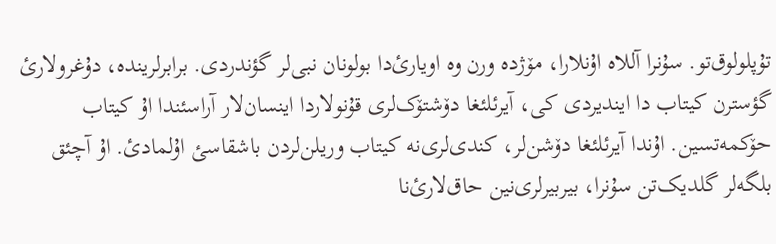تۇپلولوق‌تو. سۇنرا آللاە اۇنلارا، مۆژدە ورن وە اویارئ‌دا بولونان نبی‌لر گؤندردی. برابرلریندە، دۇغرولارئ گؤسترن کیتاب دا ایندیردی کی، آیرئلئغا دۆشتۆک‌لری قۇنولاردا اینسان‌لار آراسئندا اۇ کیتاب حۆکمەتسین. اۇندا آیرئلئغا دۆشن‌لر، کندی‌لری‌نە کیتاب وریلن‌لردن باشقاسئ اۇلمادئ. اۇ آچئق بلگەلر گلدیک‌تن سۇنرا، بیربیرلری‌نین حاق‌لارئ‌نا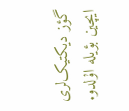گؤز دیکتیک‌لری ایچین بؤیلە اۇلدو.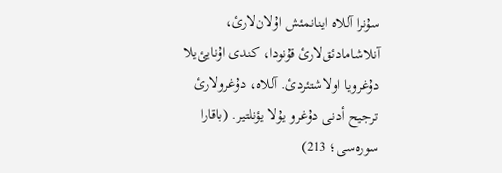سۇنرا آللاە اینانمئش اۇلان‌لارئ، آنلاشامادئق‌لارئ قۇنودا، کندی اۇنایئ‌یلا دۇغرویا اولاشتئردئ. آللاە، دۇغرولارئ ترجیح أدنی دۇغرو یۇلا یؤنلتیر. (باقارا سورەسی؛ 213)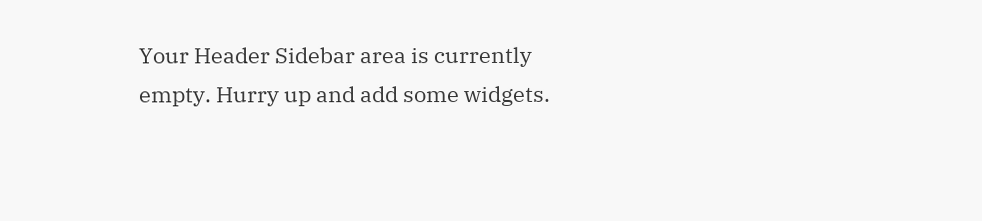Your Header Sidebar area is currently empty. Hurry up and add some widgets.